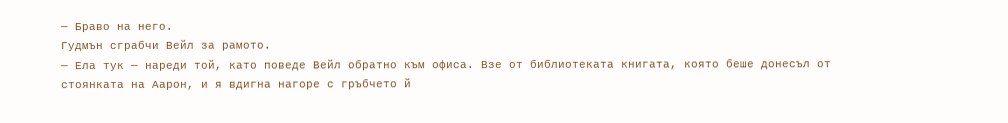— Браво на него.
Гудмън сграбчи Вейл за рамото.
— Ела тук — нареди той, като поведе Вейл обратно към офиса. Взе от библиотеката книгата, която беше донесъл от стоянката на Аарон, и я вдигна нагоре с гръбчето й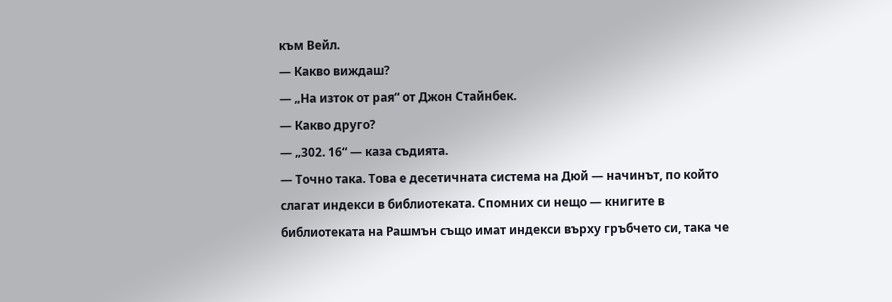към Вейл.
— Какво виждаш?
— „На изток от рая“ от Джон Стайнбек.
— Какво друго?
— „302. 16“ — каза съдията.
— Точно така. Това е десетичната система на Дюй — начинът, по който слагат индекси в библиотеката. Спомних си нещо — книгите в библиотеката на Рашмън също имат индекси върху гръбчето си, така че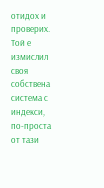отидох и проверих. Той е измислил своя собствена система с индекси, по-проста от тази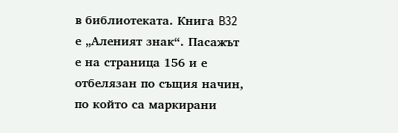в библиотеката. Книга B32 е „Аленият знак“. Пасажът е на страница 156 и е отбелязан по същия начин, по който са маркирани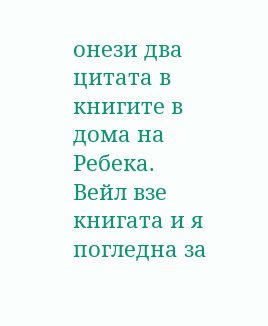онези два цитата в книгите в дома на Ребека.
Вейл взе книгата и я погледна за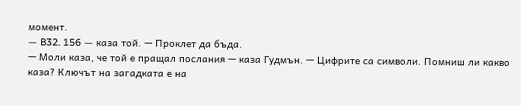момент.
— B32. 156 — каза той. — Проклет да бъда.
— Моли каза, че той е пращал послания — каза Гудмън. — Цифрите са символи. Помниш ли какво каза? Ключът на загадката е на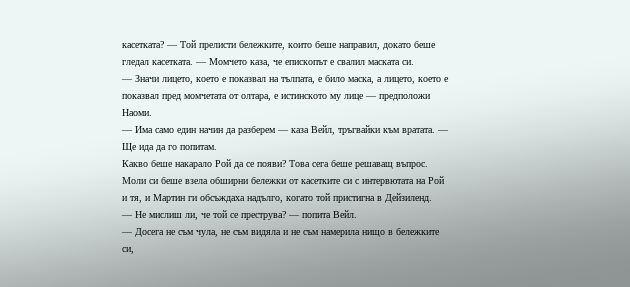касетката? — Той прелисти бележките, които беше направил, докато беше гледал касетката. — Момчето каза, че епископът е свалил маската си.
— Значи лицето, което е показвал на тълпата, е било маска, а лицето, което е показвал пред момчетата от олтара, е истинското му лице — предположи Наоми.
— Има само един начин да разберем — каза Вейл, тръгвайки към вратата. — Ще ида да го попитам.
Какво беше накарало Рой да се появи? Това сега беше решаващ въпрос. Моли си беше взела обширни бележки от касетките си с интервютата на Рой и тя, и Мартин ги обсъждаха надълго, когато той пристигна в Дейзиленд.
— Не мислиш ли, че той се преструва? — попита Вейл.
— Досега не съм чула, не съм видяла и не съм намерила нищо в бележките си,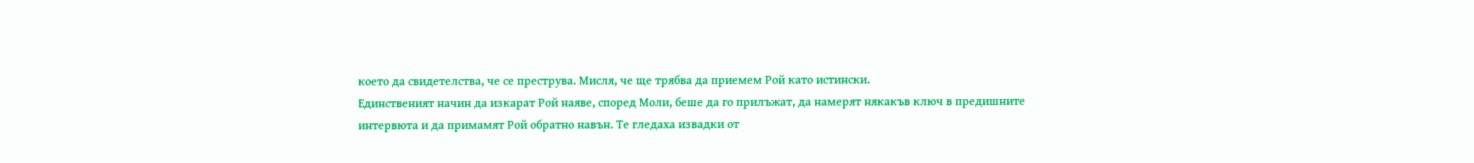което да свидетелства, че се преструва. Мисля, че ще трябва да приемем Рой като истински.
Единственият начин да изкарат Рой наяве, според Моли, беше да го прилъжат, да намерят някакъв ключ в предишните интервюта и да примамят Рой обратно навън. Те гледаха извадки от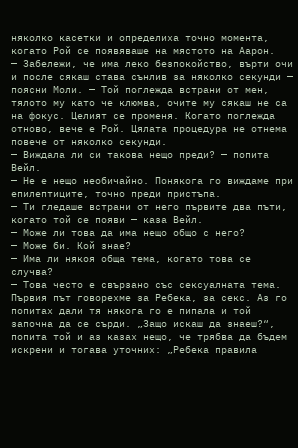няколко касетки и определиха точно момента, когато Рой се появяваше на мястото на Аарон.
— Забележи, че има леко безпокойство, върти очи и после сякаш става сънлив за няколко секунди — поясни Моли. — Той поглежда встрани от мен, тялото му като че клюмва, очите му сякаш не са на фокус. Целият се променя. Когато поглежда отново, вече е Рой. Цялата процедура не отнема повече от няколко секунди.
— Виждала ли си такова нещо преди? — попита Вейл.
— Не е нещо необичайно. Понякога го виждаме при епилептиците, точно преди пристъпа.
— Ти гледаше встрани от него първите два пъти, когато той се появи — каза Вейл.
— Може ли това да има нещо общо с него?
— Може би. Кой знае?
— Има ли някоя обща тема, когато това се случва?
— Това често е свързано със сексуалната тема. Първия път говорехме за Ребека, за секс. Аз го попитах дали тя някога го е пипала и той започна да се сърди. „Защо искаш да знаеш?“, попита той и аз казах нещо, че трябва да бъдем искрени и тогава уточних: „Ребека правила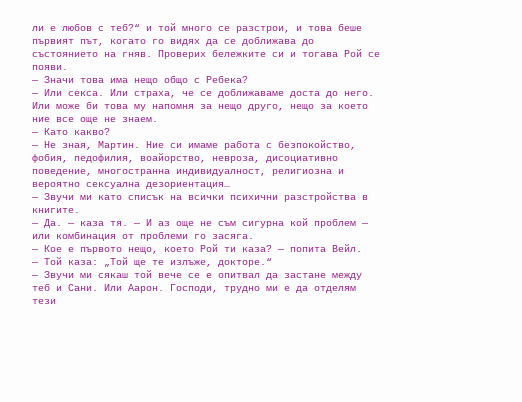ли е любов с теб?“ и той много се разстрои, и това беше първият път, когато го видях да се доближава до състоянието на гняв. Проверих бележките си и тогава Рой се появи.
— Значи това има нещо общо с Ребека?
— Или секса. Или страха, че се доближаваме доста до него. Или може би това му напомня за нещо друго, нещо за което ние все още не знаем.
— Като какво?
— Не зная, Мартин. Ние си имаме работа с безпокойство, фобия, педофилия, воайорство, невроза, дисоциативно поведение, многостранна индивидуалност, религиозна и вероятно сексуална дезориентация…
— Звучи ми като списък на всички психични разстройства в книгите.
— Да. — каза тя. — И аз още не съм сигурна кой проблем — или комбинация от проблеми го засяга.
— Кое е първото нещо, което Рой ти каза? — попита Вейл.
— Той каза: „Той ще те излъже, докторе.“
— Звучи ми сякаш той вече се е опитвал да застане между теб и Сани. Или Аарон. Господи, трудно ми е да отделям тези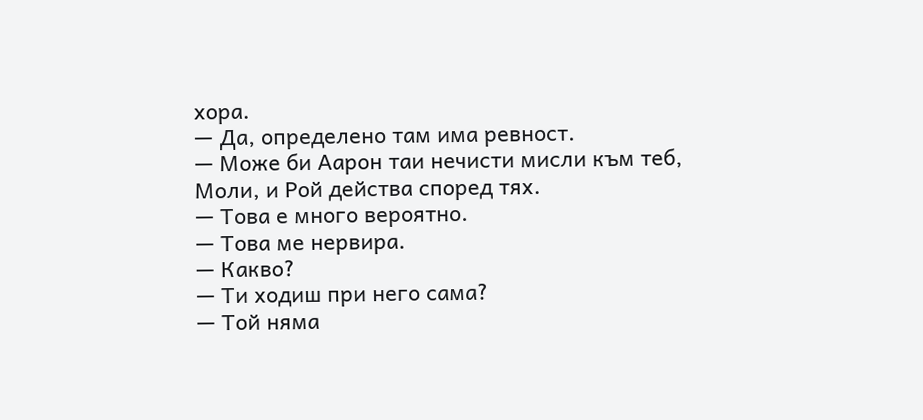хора.
— Да, определено там има ревност.
— Може би Аарон таи нечисти мисли към теб, Моли, и Рой действа според тях.
— Това е много вероятно.
— Това ме нервира.
— Какво?
— Ти ходиш при него сама?
— Той няма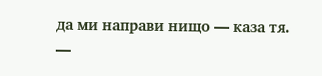да ми направи нищо — каза тя.
—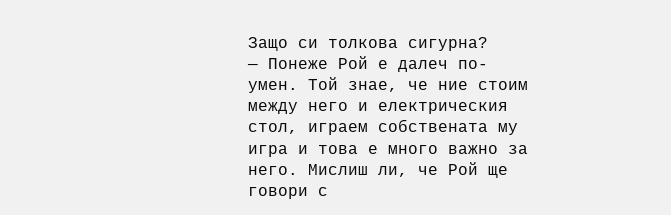Защо си толкова сигурна?
— Понеже Рой е далеч по-умен. Той знае, че ние стоим между него и електрическия стол, играем собствената му игра и това е много важно за него. Мислиш ли, че Рой ще говори с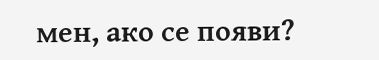мен, ако се появи?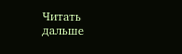Читать дальше